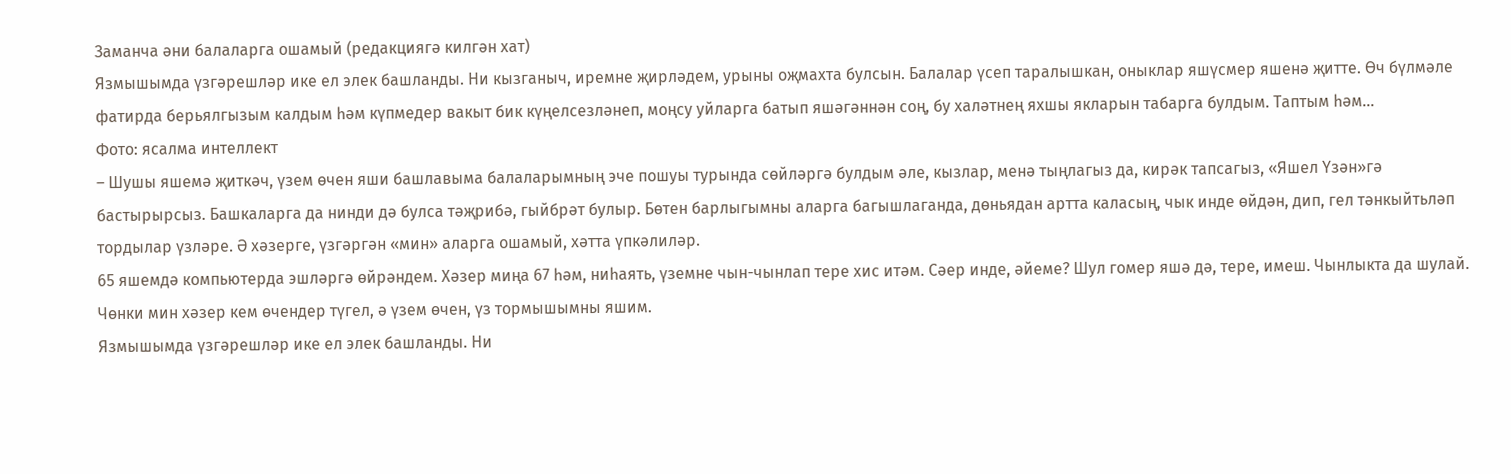Заманча әни балаларга ошамый (редакциягә килгән хат)
Язмышымда үзгәрешләр ике ел элек башланды. Ни кызганыч, иремне җирләдем, урыны оҗмахта булсын. Балалар үсеп таралышкан, оныклар яшүсмер яшенә җитте. Өч бүлмәле фатирда берьялгызым калдым һәм күпмедер вакыт бик күңелсезләнеп, моңсу уйларга батып яшәгәннән соң, бу халәтнең яхшы якларын табарга булдым. Таптым һәм...
Фото: ясалма интеллект
– Шушы яшемә җиткәч, үзем өчен яши башлавыма балаларымның эче пошуы турында сөйләргә булдым әле, кызлар, менә тыңлагыз да, кирәк тапсагыз, «Яшел Үзән»гә бастырырсыз. Башкаларга да нинди дә булса тәҗрибә, гыйбрәт булыр. Бөтен барлыгымны аларга багышлаганда, дөньядан артта каласың, чык инде өйдән, дип, гел тәнкыйтьләп тордылар үзләре. Ә хәзерге, үзгәргән «мин» аларга ошамый, хәтта үпкәлиләр.
65 яшемдә компьютерда эшләргә өйрәндем. Хәзер миңа 67 һәм, ниһаять, үземне чын-чынлап тере хис итәм. Сәер инде, әйеме? Шул гомер яшә дә, тере, имеш. Чынлыкта да шулай. Чөнки мин хәзер кем өчендер түгел, ә үзем өчен, үз тормышымны яшим.
Язмышымда үзгәрешләр ике ел элек башланды. Ни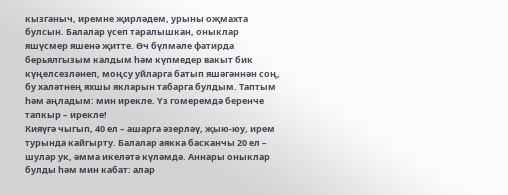кызганыч, иремне җирләдем, урыны оҗмахта булсын. Балалар үсеп таралышкан, оныклар яшүсмер яшенә җитте. Өч бүлмәле фатирда берьялгызым калдым һәм күпмедер вакыт бик күңелсезләнеп, моңсу уйларга батып яшәгәннән соң, бу халәтнең яхшы якларын табарга булдым. Таптым һәм аңладым: мин ирекле. Үз гомеремдә беренче тапкыр – ирекле!
Кияүгә чыгып, 40 ел – ашарга әзерләү, җыю-юу, ирем турында кайгырту. Балалар аякка басканчы 20 ел – шулар ук, әмма икеләтә күләмдә. Аннары оныклар булды һәм мин кабат: алар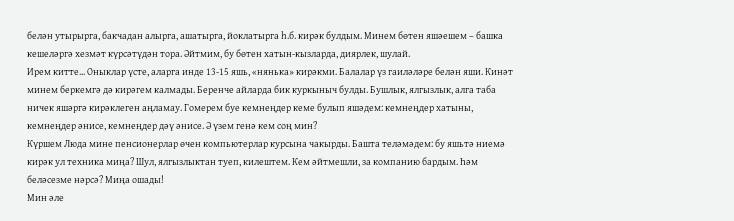белән утырырга, бакчадан алырга, ашатырга, йоклатырга һ.б. кирәк булдым. Минем бөтен яшәешем – башка кешеләргә хезмәт күрсәтүдән тора. Әйтмим, бу бөтен хатын-кызларда, диярлек, шулай.
Ирем китте... Оныклар үсте, аларга инде 13-15 яшь, «нянька» кирәкми. Балалар үз гаиләләре белән яши. Кинәт минем беркемгә дә кирәгем калмады. Беренче айларда бик куркыныч булды. Бушлык, ялгызлык, алга таба ничек яшәргә кирәклеген аңламау. Гомерем буе кемнеңдер кеме булып яшәдем: кемнеңдер хатыны, кемнеңдер әнисе, кемнеңдер дәү әнисе. Ә үзем генә кем соң мин?
Күршем Люда мине пенсионерлар өчен компьютерлар курсына чакырды. Башта теләмәдем: бу яшьтә ниемә кирәк ул техника миңа? Шул, ялгызлыктан туеп, килештем. Кем әйтмешли, за компанию бардым. Һәм беләсезме нәрсә? Миңа ошады!
Мин әле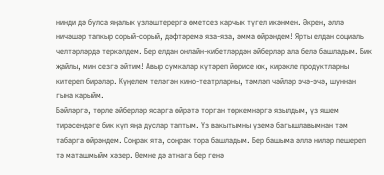нинди дә булса яңалык үзләштерергә өметсез карчык түгел икәнмен. Әкрен, әллә ничәшәр тапкыр сорый-сорый, дәфтәремә яза-яза, әмма өйрәндем! Ярты елдан социаль челтәрләрдә теркәлдем. Бер елдан онлайн-кибетләрдән әйберләр ала белә башладым. Бик җайлы, мин сезгә әйтим! Авыр сумкалар күтәреп йөрисе юк, кирәкле продуктларны китереп бирәләр. Күңелем теләгән кино-театрларны, тәмләп чәйләр эчә-эчә, шуннан гына карыйм.
Бәйләргә, төрле әйберләр ясарга өйрәтә торган төркемнәргә язылдым, үз яшем тирәсендәге бик күп яңа дуслар таптым. Үз вакытымны үземә багышлавымнан тәм табарга өйрәндем. Соңрак ята, соңрак тора башладым. Бер башыма әллә ниләр пешереп тә маташмыйм хәзер. Өемне дә атнага бер генә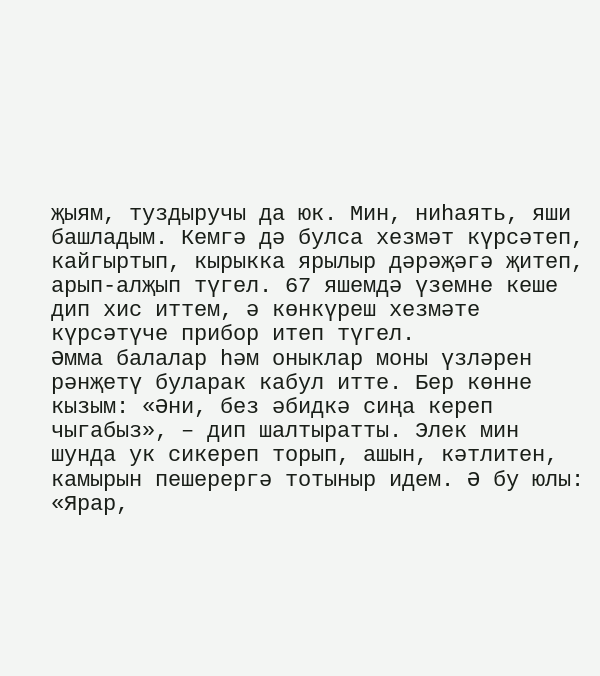җыям, туздыручы да юк. Мин, ниһаять, яши башладым. Кемгә дә булса хезмәт күрсәтеп, кайгыртып, кырыкка ярылыр дәрәҗәгә җитеп, арып-алҗып түгел. 67 яшемдә үземне кеше дип хис иттем, ә көнкүреш хезмәте күрсәтүче прибор итеп түгел.
Әмма балалар һәм оныклар моны үзләрен рәнҗетү буларак кабул итте. Бер көнне кызым: «Әни, без әбидкә сиңа кереп чыгабыз», – дип шалтыратты. Элек мин шунда ук сикереп торып, ашын, кәтлитен, камырын пешерергә тотыныр идем. Ә бу юлы: «Ярар,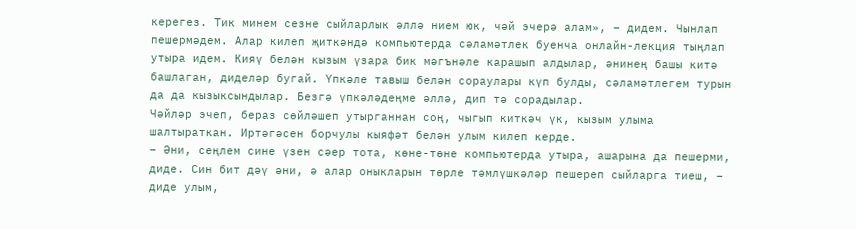керегез. Тик минем сезне сыйларлык әллә нием юк, чәй эчерә алам», – дидем. Чынлап пешермәдем. Алар килеп җиткәндә компьютерда сәламәтлек буенча онлайн-лекция тыңлап утыра идем. Кияү белән кызым үзара бик мәгънәле карашып алдылар, әнинең башы китә башлаган, диделәр бугай. Үпкәле тавыш белән сораулары күп булды, сәламәтлегем турын да да кызыксындылар. Безгә үпкәләдеңме әллә, дип тә сорадылар.
Чәйләр эчеп, бераз сөйләшеп утырганнан соң, чыгып киткәч үк, кызым улыма шалтыраткан. Иртәгәсен борчулы кыяфәт белән улым килеп керде.
– Әни, сеңлем сине үзен сәер тота, көне-төне компьютерда утыра, ашарына да пешерми, диде. Син бит дәү әни, ә алар оныкларын төрле тәмлүшкәләр пешереп сыйларга тиеш, – диде улым,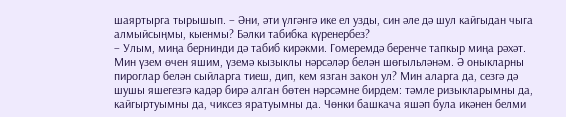шаяртырга тырышып. – Әни, әти үлгәнгә ике ел узды, син әле дә шул кайгыдан чыга алмыйсыңмы, кыенмы? Бәлки табибка күренербез?
– Улым, миңа бернинди дә табиб кирәкми. Гомеремдә беренче тапкыр миңа рәхәт. Мин үзем өчен яшим, үземә кызыклы нәрсәләр белән шөгыльләнәм. Ә оныкларны пироглар белән сыйларга тиеш, дип, кем язган закон ул? Мин аларга да, сезгә дә шушы яшегезгә кадәр бирә алган бөтен нәрсәмне бирдем: тәмле ризыкларымны да, кайгыртуымны да, чиксез яратуымны да. Чөнки башкача яшәп була икәнен белми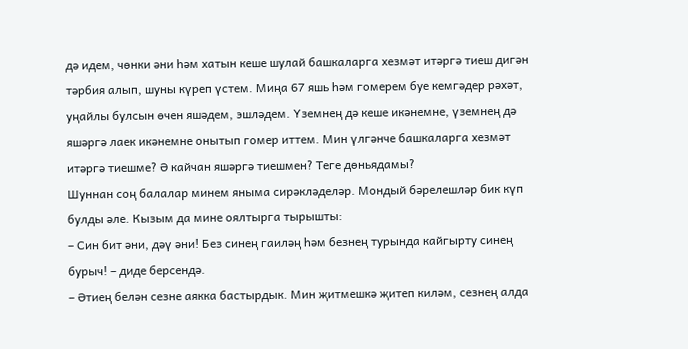дә идем, чөнки әни һәм хатын кеше шулай башкаларга хезмәт итәргә тиеш дигән тәрбия алып, шуны күреп үстем. Миңа 67 яшь һәм гомерем буе кемгәдер рәхәт, уңайлы булсын өчен яшәдем, эшләдем. Үземнең дә кеше икәнемне, үземнең дә яшәргә лаек икәнемне онытып гомер иттем. Мин үлгәнче башкаларга хезмәт итәргә тиешме? Ә кайчан яшәргә тиешмен? Теге дөньядамы?
Шуннан соң балалар минем яныма сирәкләделәр. Мондый бәрелешләр бик күп булды әле. Кызым да мине оялтырга тырышты:
– Син бит әни, дәү әни! Без синең гаиләң һәм безнең турында кайгырту синең бурыч! – диде берсендә.
– Әтиең белән сезне аякка бастырдык. Мин җитмешкә җитеп киләм, сезнең алда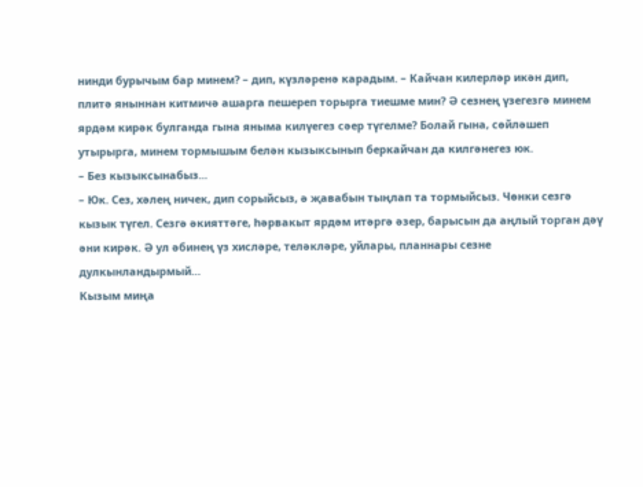нинди бурычым бар минем? – дип, күзләренә карадым. – Кайчан килерләр икән дип, плитә яныннан китмичә ашарга пешереп торырга тиешме мин? Ә сезнең үзегезгә минем ярдәм кирәк булганда гына яныма килүегез сәер түгелме? Болай гына, сөйләшеп утырырга, минем тормышым белән кызыксынып беркайчан да килгәнегез юк.
– Без кызыксынабыз...
– Юк. Сез, хәлең ничек, дип сорыйсыз, ә җавабын тыңлап та тормыйсыз. Чөнки сезгә кызык түгел. Сезгә әкияттәге, һәрвакыт ярдәм итәргә әзер, барысын да аңлый торган дәү әни кирәк. Ә ул әбинең үз хисләре, теләкләре, уйлары, планнары сезне дулкынландырмый…
Кызым миңа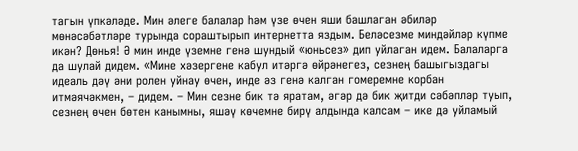тагын үпкәләде. Мин әлеге балалар һәм үзе өчен яши башлаган әбиләр мөнәсәбәтләре турында сораштырып интернетта яздым. Беләсезме миндәйләр күпме икән? Дөнья! Ә мин инде үземне генә шундый «юньсез» дип уйлаган идем. Балаларга да шулай дидем. «Мине хәзергене кабул итәргә өйрәнегез, сезнең башыгыздагы идеаль дәү әни ролен уйнау өчен, инде әз генә калган гомеремне корбан итмәячәкмен, – дидем. – Мин сезне бик тә яратам, әгәр дә бик җитди сәбәпләр туып, сезнең өчен бөтен канымны, яшәү көчемне бирү алдында калсам – ике дә уйламый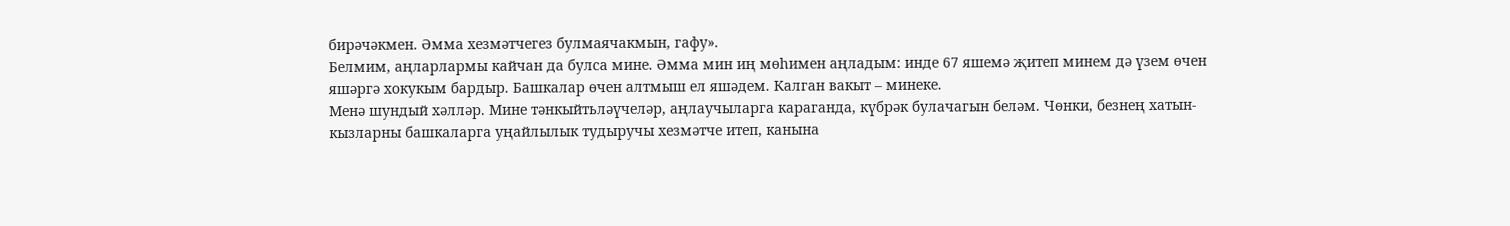бирәчәкмен. Әмма хезмәтчегез булмаячакмын, гафу».
Белмим, аңларлармы кайчан да булса мине. Әмма мин иң мөһимен аңладым: инде 67 яшемә җитеп минем дә үзем өчен яшәргә хокукым бардыр. Башкалар өчен алтмыш ел яшәдем. Калган вакыт – минеке.
Менә шундый хәлләр. Мине тәнкыйтьләүчеләр, аңлаучыларга караганда, күбрәк булачагын беләм. Чөнки, безнең хатын-кызларны башкаларга уңайлылык тудыручы хезмәтче итеп, канына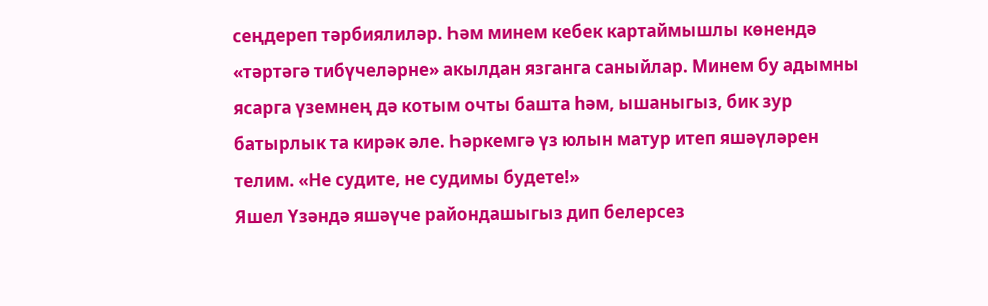сеңдереп тәрбиялиләр. Һәм минем кебек картаймышлы көнендә «тәртәгә тибүчеләрне» акылдан язганга саныйлар. Минем бу адымны ясарга үземнең дә котым очты башта һәм, ышаныгыз, бик зур батырлык та кирәк әле. Һәркемгә үз юлын матур итеп яшәүләрен телим. «Не судите, не судимы будете!»
Яшел Үзәндә яшәүче райондашыгыз дип белерсез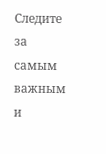Следите за самым важным и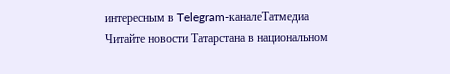интересным в Telegram-каналеТатмедиа
Читайте новости Татарстана в национальном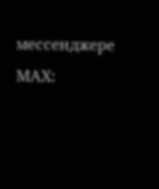мессенджере MАХ: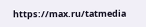https://max.ru/tatmedia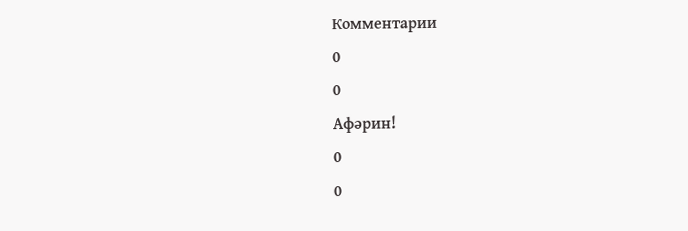Комментарии
0
0
Афәрин!
0
0